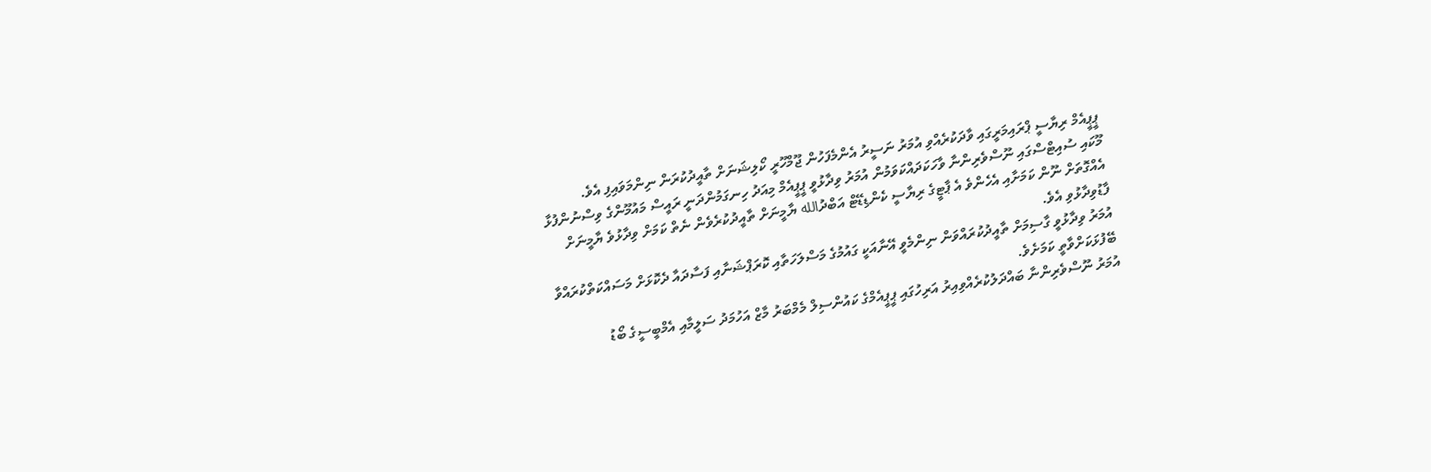ޕީޕީއެމް ރިޔާސީ ޕްރައިމަރީގައި ވާދަކުރެއްވި އުމަރު ނަސީރު އެންމެފަހުން ޖޫމްހޫރީ ކޯލިޝަނަށް ތާއީދުކުރަން ނިންމަވައިފި އެވެ.
މޫކައި ސުއިޓްސްގައި ނޫސްވެރިންނާ ވާހަކަދައްކަވަމުން އުމަރު ވިދާޅުވީ ޕީޕީއެމް މިއަދު ހިނގަމުންދަނީ ރައީސް މައުމޫންގެ ވިސްނުންފުޅާ އެއްގޮތަށް ނޫން ކަމަށާއި އެހެންވެ އެ ޕާޓީގެ ރިޔާސީ ކެންޑިޑޭޓް އަބްދުالله ޔާމީނަށް ތާއީދުކުރެވެން ނެތް ކަމަށް ވިދާޅުވެ ޔާމީނަށް ފާޑުވިދާޅުވި އެވެ.
އުމަރު ވިދާޅުވީ ގާސިމަށް ތާއީދުކުރައްވަން ނިންމެވީ އޭނާއަކީ ގައުމުގެ މަސްލަހަތާއި ކޮރަޕްޝަނާއި ފަސާދައާ ދެކޮޅަށް މަސައްކަތްކުރައްވާ ބޭފުޅަކަށްވާތީ ކަމަށެވެ.
އުމަރު ނޫސްވެރިންނާ ބައްދަލުކުރެއްވިއިރު އަރިހުގައި ޕީޕީއެމްގެ ކައުންސިލް މެމްބަރު މާޒް އަހުމަދު ސަލީމާއި އެމްބީސީގެ ބޯޑު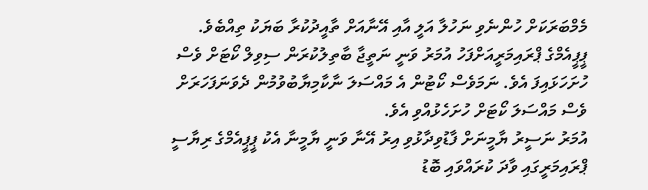މެމްބަރަކަށް ހުންނެވި ނަހުލާ އަލީ އާއި އޭނާއަށް ތާއީދުކުރާ ބަޔަކު ތިއްބެވެ.
ޕީޕީއެމްގެ ޕްރައިމަރީއަށްފަހު އުމަރު ވަނީ ނަތީޖާ ބާތިލުކުރަން ސިވިލް ކޯޓަށް ވެސް ހުށަހަޅައިފަ އެވެ. ނަމަވެސް ކޯޓުން އެ މައްސަލަ ނާކާމިޔާބުވުމުން ދެވަނަފަހަރަށް ވެސް މައްސަލަ ކޯޓަށް ހުށަހެޅުއްވި އެވެ.
އުމަރު ނަސީރު ޔާމީނަށް ފާޑުވިދާޅުވި އިރު އޭނާ ވަނީ ޔާމީނާ އެކު ޕީޕީއެމްގެ ރިޔާސީ ޕްރައިމަރީގައި ވާދަ ކުރައްވައި ބޮޑު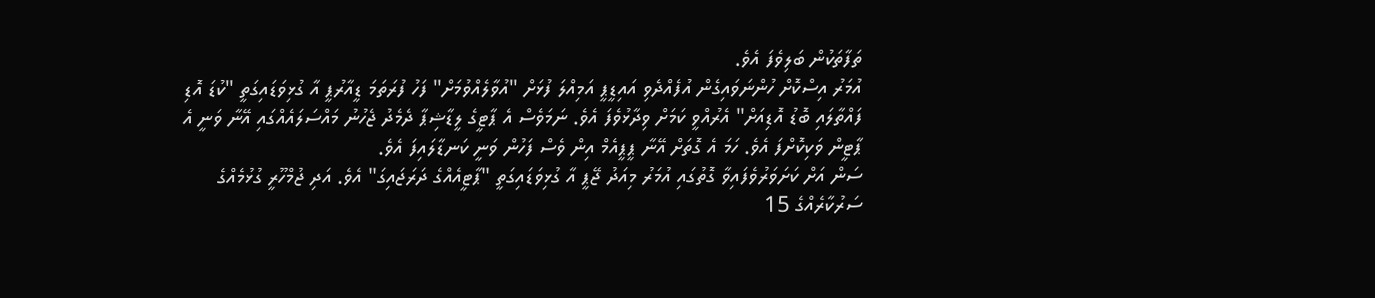ތަފާތަކުން ބަލިވެފަ އެވެ.
އުމަރު އިސްކޮށް ހުންނަވައިގެން އުފެއްދެވި އައިޑީޕީ އަމިއްލަ ފުޅަށް "އުވާލެއްވުމަށް" ފަހު ފުރަތަމަ ޑީއާރުޕީ އާ ގުޅިވަޑައިގަތީ "ކުޑަ އޮޑި ފައްތާލައި ބޮޑު އޮޑިއަށް" އެރުއްވީ ކަމަށް ވިދާޅުވެފަ އެވެ. ނަމަވެސް އެ ޕާޓީގެ ލީޑާޝިޕާ ދެމެދު ޖެހުނު މައްސަލައެއްގައި އޭނާ ވަނީ އެ ޕާޓީން ވަކިކޮށްފަ އެވެ. ހަމަ އެ ގޮތަށް އޭނާ ޕީޕީއެމް އިން ވެސް ފަހުން ވަނީ ކަނޑާލައިފަ އެވެ.
ސަން އަށް ކަށަވަރުވެފައިވާ ގޮތުގައި އުމަރު މިއަދު ޖޭޕީ އާ ގުޅިވަޑައިގަތީ "ޕާޓީއެއްގެ ދަރަޖައިގަ" އެވެ. އަދި ޖުމްހޫރީ ގުޅުމެއްގެ ސަރުކާރެއްގެ 15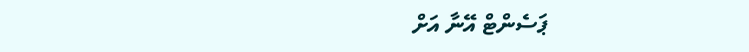ޕަސެންޓް އޭނާ އަށް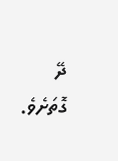ދޭ ގޮތަށެވެ.